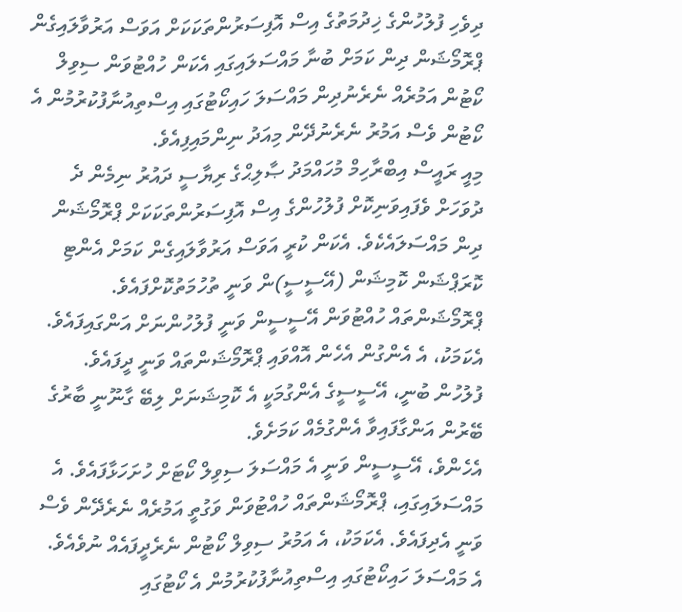ދިވެހި ފުލުހުންގެ ޚިދުމަތުގެ އިސް އޮފިސަރުންތަކަކަށް އަވަސް އަރުވާލައިގެން ޕްރޮމޯޝަން ދިން ކަމަށް ބުނާ މައްސަލައިގައި އެކަން ހުއްޓުވަން ސިވިލް ކޯޓުން އަމުރެއް ނެރެނުދިން މައްސަލަ ހައިކޯޓުގައި އިސްތިއުނާފުކުރުމުން އެ ކޯޓުން ވެސް އަމުރު ނެރެނުދޭން މިއަދު ނިންމައިފިއެވެ.
މިއީ ރައީސް އިބްރާހިމް މުހައްމަދު ޞާލިޙްގެ ރިޔާސީ ދައުރު ނިމެން ދެ ދުވަހަށް ވެފައިވަނިކޮށް ފުލުހުންގެ އިސް އޮފިސަރުންތަކަކަށް ޕްރޮމޯޝަން ދިން މައްސަލައެކެވެ. އެކަން ކުރީ އަވަސް އަރުވާލައިގެން ކަމަށް އެންޓި ކޮރަޕްޝަން ކޮމިޝަން (އޭސީސީ)ން ވަނީ ތުހުމަތުކޮށްފައެވެ.
ޕްރޮމޯޝަންތައް ހުއްޓުވަން އޭސީސީން ވަނީ ފުލުހުންނަށް އަންގައިފައެވެ. އެކަމަކު، އެ އެންގުން އެހެން އޮއްވައި ޕްރޮމޯޝަންތައް ވަނީ ދީފައެވެ.
ފުލުހުން ބުނީ، އޭސީސީގެ އެންގުމަކީ އެ ކޮމިޝަނަށް ލިބޭ ގާނޫނީ ބާރުގެ ބޭރުން އަންގާފައިވާ އެންގުމެއް ކަމަށެވެ.
އެހެންވެ، އޭސީސީން ވަނީ އެ މައްސަލަ ސިވިލް ކޯޓަށް ހުށަހަޅާފައެވެ. އެ މައްސަލައިގައި، ޕްރޮމޯޝަންތައް ހުއްޓުވަން ވަގުތީ އަމުރެއް ނެރެދޭން ވެސް ވަނީ އެދިފައެވެ. އެކަމަކު، އެ އަމުރު ސިވިލް ކޯޓުން ނެރެދީފައެއް ނުވެއެވެ.
އެ މައްސަލަ ހައިކޯޓުގައި އިސްތިއުނާފުކުރުމުން އެ ކޯޓުގައި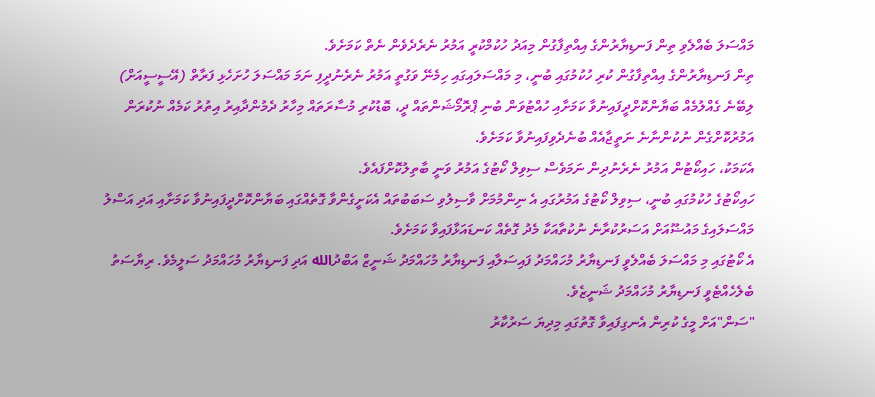މައްސަލަ ބެއްލެވި ތިން ފަނޑިޔާރުންގެ އިއްތިފާގުން މިއަދު ހުކުމްކުރީ އަމުރު ނެރެދެވެން ނެތް ކަމަށެވެ.
ތިން ފަނޑިޔާރުންގެ އިއްތިފާގުން ކުރި ހުކުމުގައި ބުނީ، މި މައްސަލައިގައި ހިމެނޭ ވަގުތީ އަމުރު ނެރެނުދީފި ނަމަ މައްސަލަ ހުށަހެޅި ފަރާތް (އޭސީސީއަށް) ލިބޭނެ ގެއްލުމެއް ބަޔާންކޮށްދީފައިނުވާ ކަމަށާއި ހުއްޓުވަން ބުނި ޕްރޮމޯޝަންތައް ދީ، ބޮޑުކުރި މުސާރަތައް މިހާރު ދެމުންދާއިރު އިތުރު ކަމެއް ނުކުރަން އަމުރުކޮށްގެން ނުކުންނާނެ ނަތީޖާއެއް ބުނެދެވިފައިނުވާ ކަމަށެވެ.
އެކަމަކު، ހައިކޯޓުން އަމުރު ނެރެނުދިން ނަމަވެސް ސިވިލް ކޯޓުގެ އަމުރު ވަނީ ބާތިލުކޮށްފައެވެ.
ހައިކޯޓުގެ ހުކުމުގައި ބުނީ، ސިވިލް ކޯޓުގެ އަމުރުގައި އެ ނިންމުމަށް ވާސިލުވި ސަބަބުތައް އެކަށީގެންވާ ގޮތެއްގައި ބަޔާންކޮށްދީފައިނުވާ ކަމަށާއި އަދި އަސްލު މައްސަލައިގެ މައުޟޫއަށް އަސަރުކުރާނެ ނުކުތާއަކާ މެދު ގޮތެއް ކަނޑައަޅާފައިވާ ކަމަށެވެ.
އެ ކޯޓުގައި މި މައްސަލަ ބެއްލެވީ ފަނޑިޔާރު މުހައްމަދު ފައިސަލާއި ފަނޑިޔާރު މުހައްމަދު ޝަނީޒް އަބްދުالله އަދި ފަނޑިޔާރު މުހައްމަދު ސަލީމެވެ. ރިޔާސަތު ބެލެހެއްޓެވީ ފަނޑިޔާރު މުހައްމަދު ޝަނީޒެވެ.
"ސަން"އަށް މީގެ ކުރިން އެނގިފައިވާ ގޮތުގައި މިދިޔަ ސަރުކާރު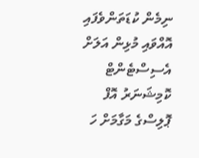ނިމެން ކުޑަތަންވެފައި އޮއްވައި މުޅިން އަލަށް އެސިސްޓެންޓް ކޮމިޝަނަރު އޮފް ޕޮލިސްގެ މަގާމަށް ހަ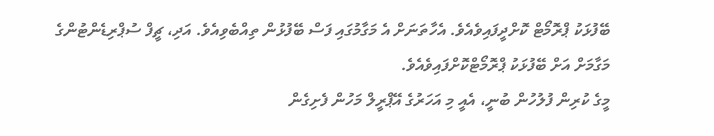ބޭފުޅަކު ޕްރޮމޯޓް ކޮށްދީފައިވެއެވެ. އެހާތަނަށް އެ މަގާމުގައި ފަސް ބޭފުޅުން ތިއްބެވިއެވެ. އަދި، ޗީފް ސުޕްރިޑެންޓުންގެ މަގާމަށް އަށް ބޭފުޅަކު ޕްރޮމޯޓްކޮށްފައިވެއެވެ.
މީގެ ކުރިން ފުލުހުން ބުނީ، އެއީ މި އަހަރުގެ އޭޕްރީލް މަހުން ފެށިގެން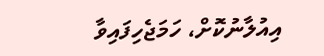އިއުލާނުކޮށް، ހަމަޖެހިފައިވާ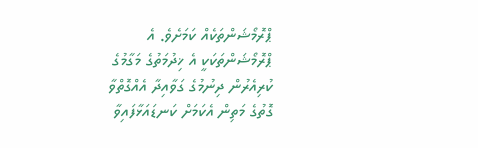ޕްރޮމޯޝަންތަކެއް ކަމަށެވެ. އެ ޕްރޮމޯޝަންތަކަކީ އެ ޚިދުމަތުގެ މަގާމުގެ ކުރިއެރުން ދިނުމުގެ ގަވާއިދާ އެއްގޮތްވާ ގޮތުގެ މަތިން އެކަމަށް ކަނޑައަޅާފައިވާ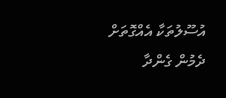އުސޫލުތަކާ އެއްގޮތަށް ދެމުން ގެންދާ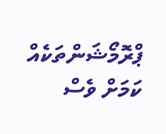ޕްރޮމޯޝަންތަކެއް ކަމަށް ވެސް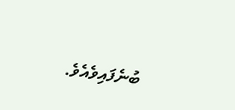ބުނެފައިވެއެވެ.